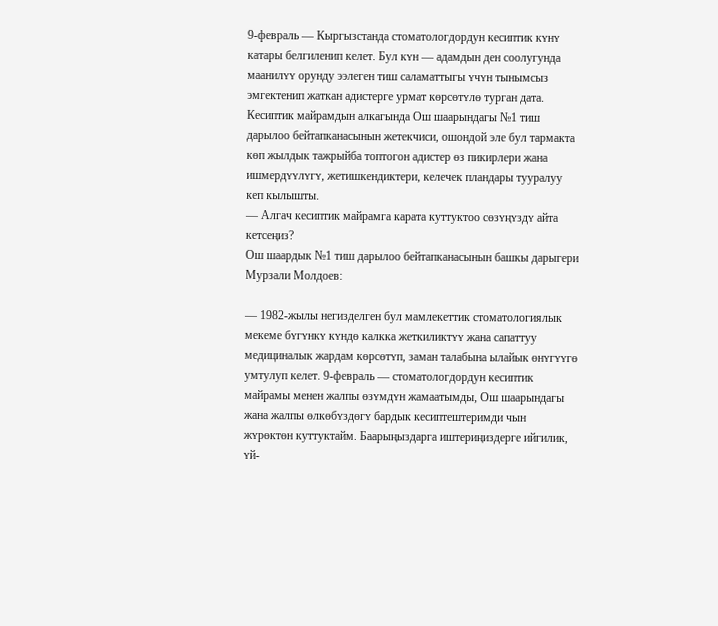9-февраль — Кыргызстанда стоматологдордун кесиптик кʏнʏ катары белгиленип келет. Бул кʏн — адамдын ден соолугунда маанилʏʏ орунду ээлеген тиш саламаттыгы ʏчʏн тынымсыз эмгектенип жаткан адистерге урмат кɵрсɵтʏлɵ турган дата. Кесиптик майрамдын алкагында Ош шаарындагы №1 тиш дарылоо бейтапканасынын жетекчиси, ошондой эле бул тармакта кɵп жылдык тажрыйба топтогон адистер ɵз пикирлери жана ишмердʏʏлʏгʏ, жетишкендиктери, келечек пландары тууралуу кеп кылышты.
— Алгач кесиптик майрамга карата куттуктоо сɵзʏңʏздʏ айта кетсеңиз?
Ош шаардык №1 тиш дарылоо бейтапканасынын башкы дарыгери Мурзали Молдоев:

— 1982-жылы негизделген бул мамлекеттик стоматологиялык мекеме бʏгʏнкʏ кʏндɵ калкка жеткиликтʏʏ жана сапаттуу медициналык жардам кɵрсɵтʏп, заман талабына ылайык ɵнʏгʏʏгɵ умтулуп келет. 9-февраль — стоматологдордун кесиптик майрамы менен жалпы ɵзʏмдʏн жамаатымды, Ош шаарындагы жана жалпы ɵлкɵбʏздɵгʏ бардык кесиптештеримди чын жʏрɵктɵн куттуктайм. Баарыңыздарга иштериңиздерге ийгилик, ʏй-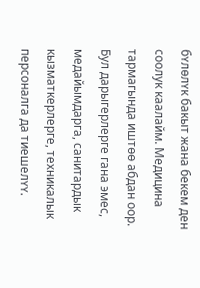бʏлɵлʏк бакыт жана бекем ден соолук каалайм. Медицина тармагында иштɵɵ абдан оор. Бул дарыгерлерге гана эмес, медайымдарга, санитардык кызматкерлерге, техникалык персоналга да тиешелʏʏ.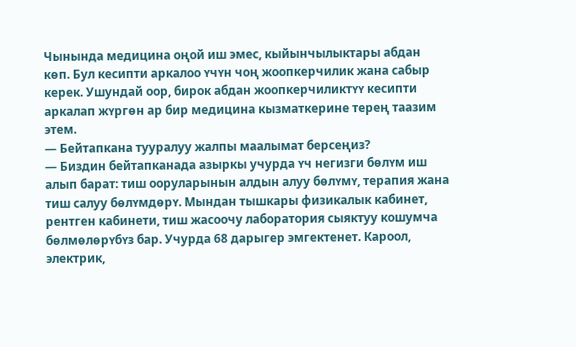Чынында медицина оңой иш эмес, кыйынчылыктары абдан кɵп. Бул кесипти аркалоо ʏчʏн чоң жоопкерчилик жана сабыр керек. Ушундай оор, бирок абдан жоопкерчиликтʏʏ кесипти аркалап жʏргɵн ар бир медицина кызматкерине терең таазим этем.
— Бейтапкана тууралуу жалпы маалымат берсеңиз?
— Биздин бейтапканада азыркы учурда ʏч негизги бɵлʏм иш алып барат: тиш ооруларынын алдын алуу бɵлʏмʏ, терапия жана тиш салуу бɵлʏмдɵрʏ. Мындан тышкары физикалык кабинет, рентген кабинети, тиш жасоочу лаборатория сыяктуу кошумча бɵлмɵлɵрʏбʏз бар. Учурда 68 дарыгер эмгектенет. Кароол, электрик,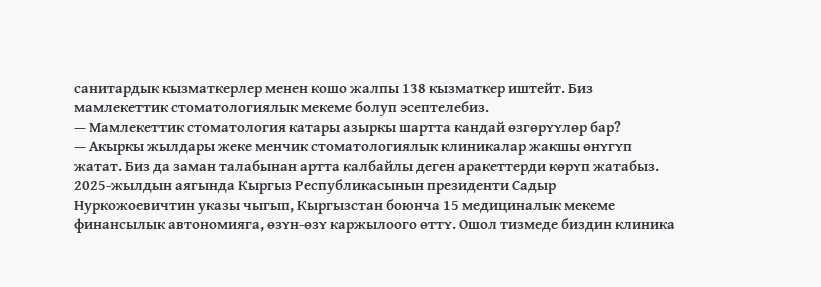санитардык кызматкерлер менен кошо жалпы 138 кызматкер иштейт. Биз мамлекеттик стоматологиялык мекеме болуп эсептелебиз.
— Мамлекеттик стоматология катары азыркы шартта кандай ɵзгɵрʏʏлɵр бар?
— Акыркы жылдары жеке менчик стоматологиялык клиникалар жакшы ɵнʏгʏп жатат. Биз да заман талабынан артта калбайлы деген аракеттерди кɵрʏп жатабыз. 2025-жылдын аягында Кыргыз Республикасынын президенти Садыр Нуркожоевичтин указы чыгып, Кыргызстан боюнча 15 медициналык мекеме финансылык автономияга, ɵзʏн-ɵзʏ каржылоого ɵттʏ. Ошол тизмеде биздин клиника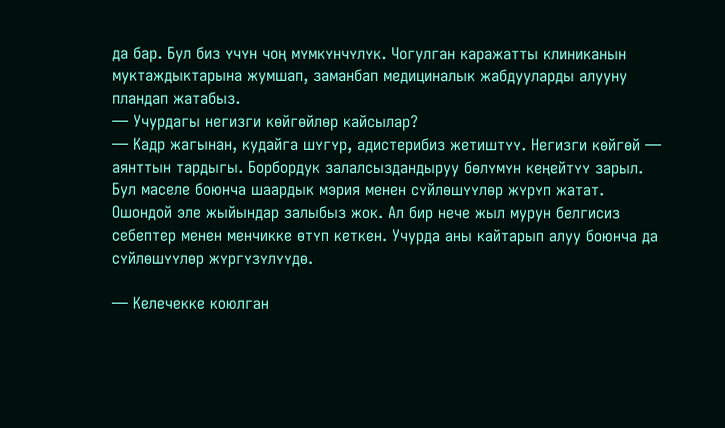да бар. Бул биз ʏчʏн чоң мʏмкʏнчʏлʏк. Чогулган каражатты клиниканын муктаждыктарына жумшап, заманбап медициналык жабдууларды алууну пландап жатабыз.
— Учурдагы негизги кɵйгɵйлɵр кайсылар?
— Кадр жагынан, кудайга шʏгʏр, адистерибиз жетиштʏʏ. Негизги кɵйгɵй — аянттын тардыгы. Борбордук залалсыздандыруу бɵлʏмʏн кеңейтʏʏ зарыл. Бул маселе боюнча шаардык мэрия менен сʏйлɵшʏʏлɵр жʏрʏп жатат. Ошондой эле жыйындар залыбыз жок. Ал бир нече жыл мурун белгисиз себептер менен менчикке ɵтʏп кеткен. Учурда аны кайтарып алуу боюнча да сʏйлɵшʏʏлɵр жʏргʏзʏлʏʏдɵ.

— Келечекке коюлган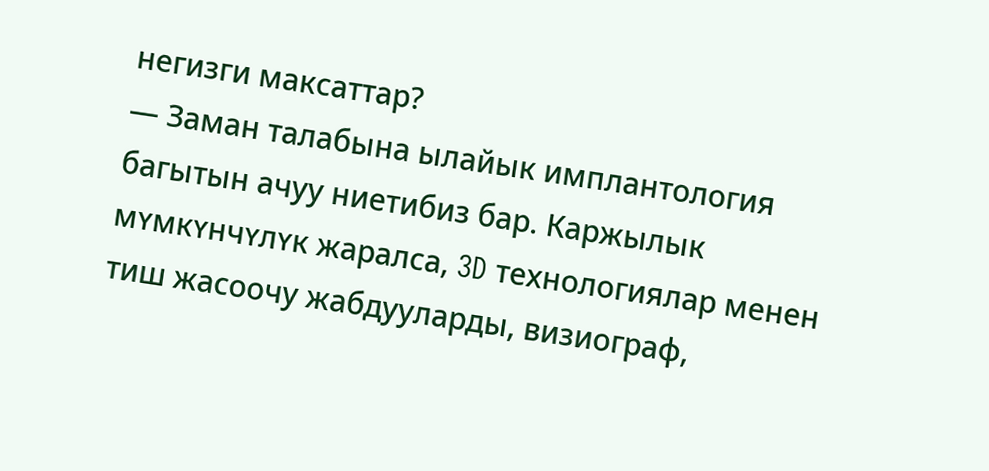негизги максаттар?
— Заман талабына ылайык имплантология багытын ачуу ниетибиз бар. Каржылык мʏмкʏнчʏлʏк жаралса, 3D технологиялар менен тиш жасоочу жабдууларды, визиограф,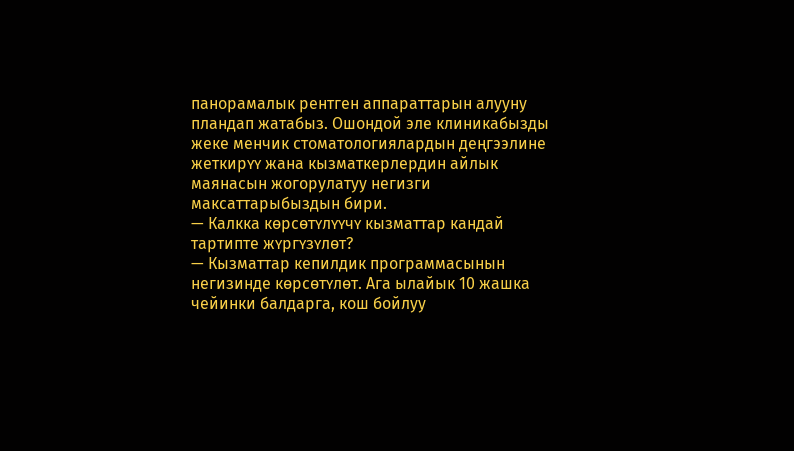панорамалык рентген аппараттарын алууну пландап жатабыз. Ошондой эле клиникабызды жеке менчик стоматологиялардын деңгээлине жеткирʏʏ жана кызматкерлердин айлык маянасын жогорулатуу негизги максаттарыбыздын бири.
— Калкка кɵрсɵтʏлʏʏчʏ кызматтар кандай тартипте жʏргʏзʏлɵт?
— Кызматтар кепилдик программасынын негизинде кɵрсɵтʏлɵт. Ага ылайык 10 жашка чейинки балдарга, кош бойлуу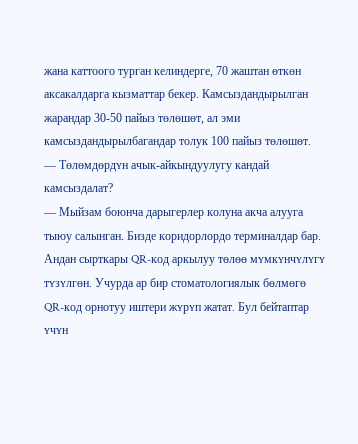жана каттоого турган келиндерге, 70 жаштан ɵткɵн аксакалдарга кызматтар бекер. Камсыздандырылган жарандар 30-50 пайыз тɵлɵшɵт, ал эми камсыздандырылбагандар толук 100 пайыз тɵлɵшɵт.
— Тɵлɵмдɵрдʏн ачык-айкындуулугу кандай камсыздалат?
— Мыйзам боюнча дарыгерлер колуна акча алууга тыюу салынган. Бизде коридорлордо терминалдар бар. Андан сырткары QR-код аркылуу тɵлɵɵ мʏмкʏнчʏлʏгʏ тʏзʏлгɵн. Учурда ар бир стоматологиялык бɵлмɵгɵ QR-код орнотуу иштери жʏрʏп жатат. Бул бейтаптар ʏчʏн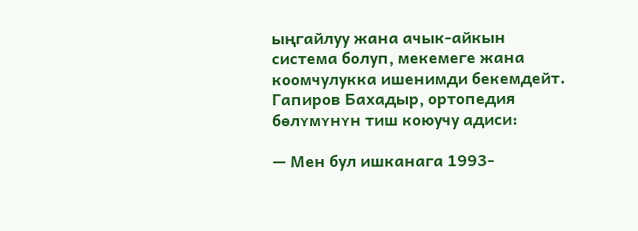ыңгайлуу жана ачык-айкын система болуп, мекемеге жана коомчулукка ишенимди бекемдейт.
Гапиров Бахадыр, ортопедия бɵлʏмʏнʏн тиш коюучу адиси:

— Мен бул ишканага 1993-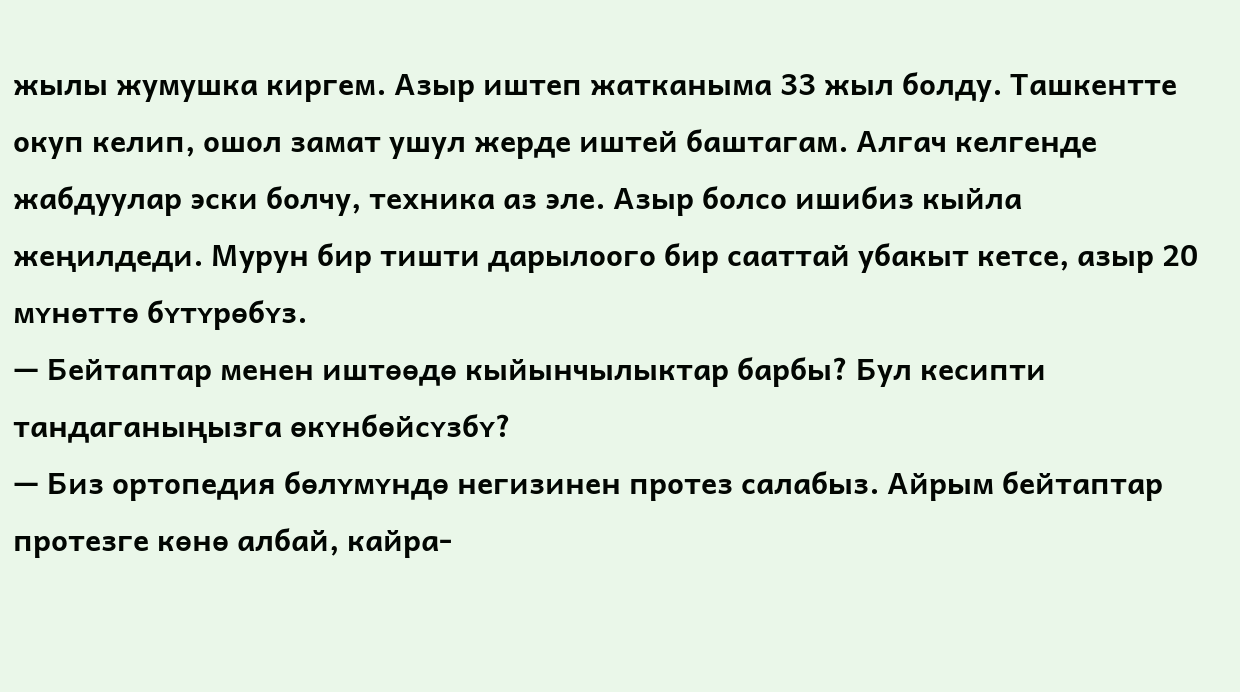жылы жумушка киргем. Азыр иштеп жатканыма 33 жыл болду. Ташкентте окуп келип, ошол замат ушул жерде иштей баштагам. Алгач келгенде жабдуулар эски болчу, техника аз эле. Азыр болсо ишибиз кыйла жеңилдеди. Мурун бир тишти дарылоого бир сааттай убакыт кетсе, азыр 20 мʏнɵттɵ бʏтʏрɵбʏз.
— Бейтаптар менен иштɵɵдɵ кыйынчылыктар барбы? Бул кесипти тандаганыңызга ɵкʏнбɵйсʏзбʏ?
— Биз ортопедия бɵлʏмʏндɵ негизинен протез салабыз. Айрым бейтаптар протезге кɵнɵ албай, кайра-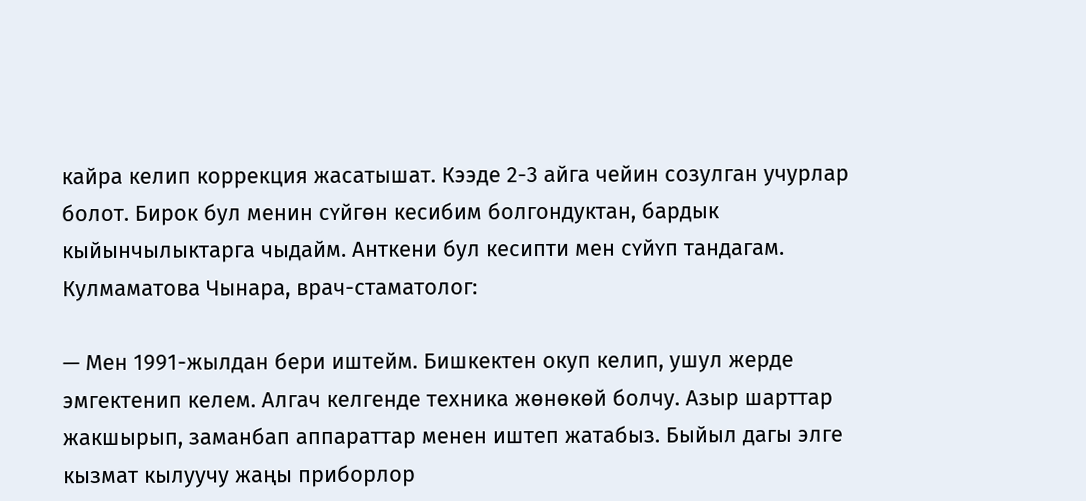кайра келип коррекция жасатышат. Кээде 2-3 айга чейин созулган учурлар болот. Бирок бул менин сʏйгɵн кесибим болгондуктан, бардык кыйынчылыктарга чыдайм. Анткени бул кесипти мен сʏйʏп тандагам.
Кулмаматова Чынара, врач-стаматолог:

— Мен 1991-жылдан бери иштейм. Бишкектен окуп келип, ушул жерде эмгектенип келем. Алгач келгенде техника жɵнɵкɵй болчу. Азыр шарттар жакшырып, заманбап аппараттар менен иштеп жатабыз. Быйыл дагы элге кызмат кылуучу жаңы приборлор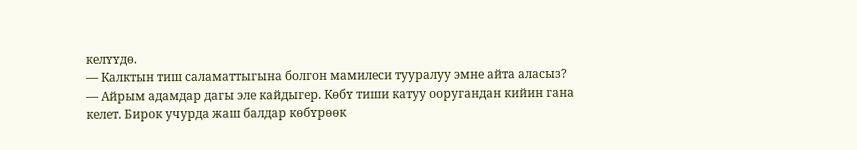келʏʏдɵ.
— Калктын тиш саламаттыгына болгон мамилеси тууралуу эмне айта аласыз?
— Айрым адамдар дагы эле кайдыгер. Кɵбʏ тиши катуу ооругандан кийин гана келет. Бирок учурда жаш балдар кɵбʏрɵɵк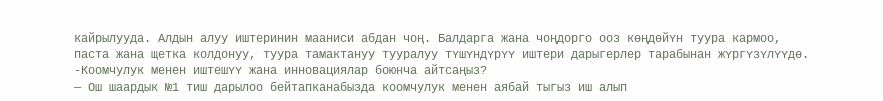кайрылууда. Алдын алуу иштеринин мааниси абдан чоң. Балдарга жана чоңдорго ооз кɵңдɵйʏн туура кармоо, паста жана щетка колдонуу, туура тамактануу тууралуу тʏшʏндʏрʏʏ иштери дарыгерлер тарабынан жʏргʏзʏлʏʏдɵ.
-Коомчулук менен иштешʏʏ жана инновациялар боюнча айтсаңыз?
— Ош шаардык №1 тиш дарылоо бейтапканабызда коомчулук менен аябай тыгыз иш алып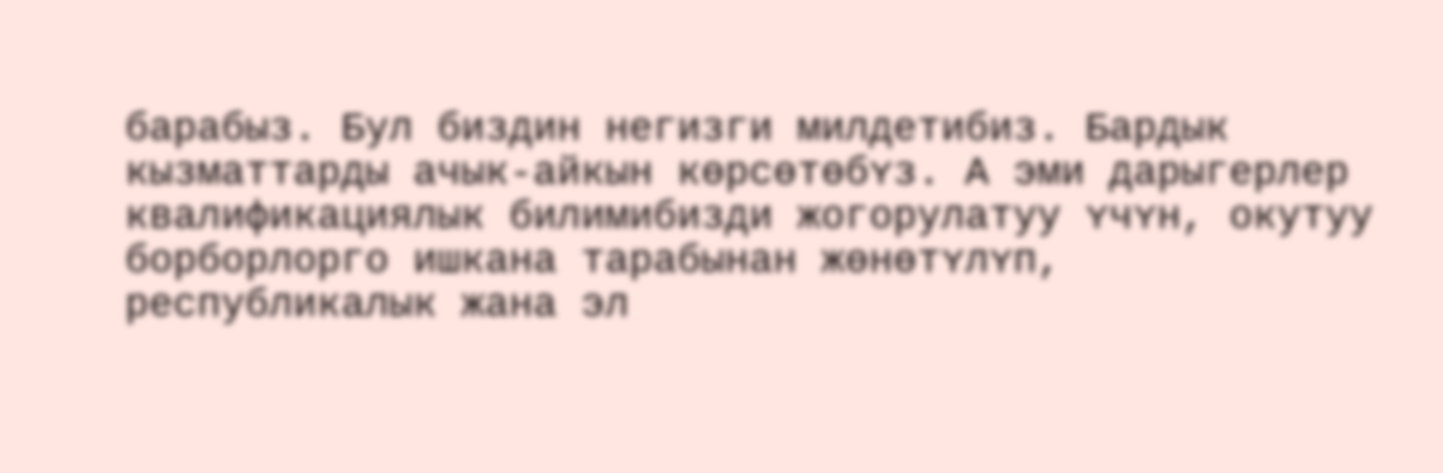барабыз. Бул биздин негизги милдетибиз. Бардык кызматтарды ачык-айкын кɵрсɵтɵбʏз. А эми дарыгерлер квалификациялык билимибизди жогорулатуу ʏчʏн, окутуу борборлорго ишкана тарабынан жɵнɵтʏлʏп, республикалык жана эл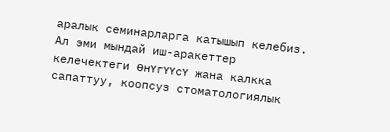аралык семинарларга катышып келебиз. Ал эми мындай иш-аракеттер келечектеги ɵнʏгʏʏсʏ жана калкка сапаттуу, коопсуз стоматологиялык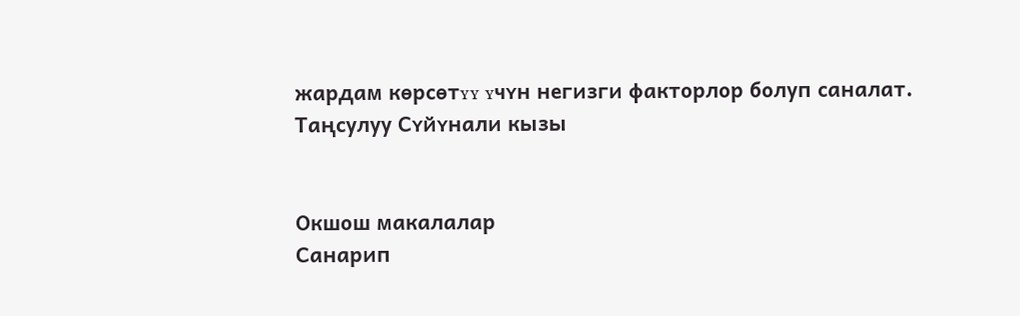жардам кɵрсɵтʏʏ ʏчʏн негизги факторлор болуп саналат.
Таңсулуу Сʏйʏнали кызы


Окшош макалалар
Санарип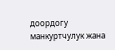доордогу манкуртчулук жана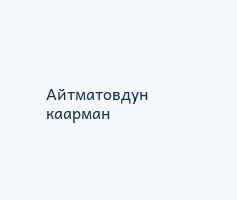Айтматовдун каарман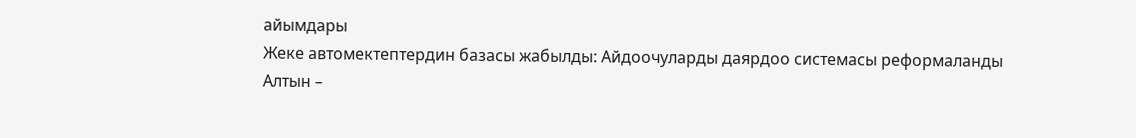айымдары
Жеке автомектептердин базасы жабылды: Айдоочуларды даярдоо системасы реформаланды
Алтын –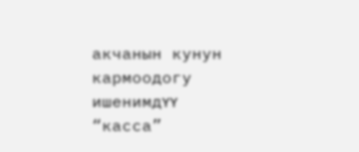акчанын кунун кармоодогу ишенимдʏʏ “касса”